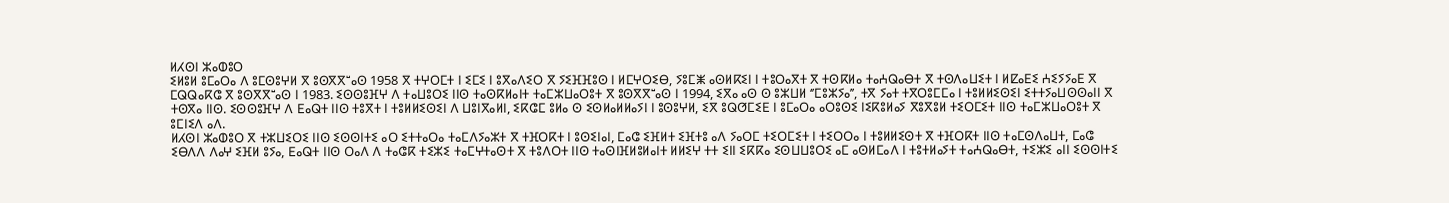ⵍⵃⵙⵏ ⵣⴰⵀⵓⵔ
ⵉⵍⵓⵍ ⵓⵎⴰⵔⴰ ⴷ ⵓⵎⵙⵓⵖⵍ ⴳ ⵓⵙⴳⴳⵯⴰⵙ 1958 ⴳ ⵜⵖⵔⵎⵜ ⵏ ⵉⵎⵉ ⵏ ⵓⴳⴰⴷⵉⵔ ⴳ ⵢⵉⴼⴼⵓⵙ ⵏ ⵍⵎⵖⵔⵉⴱ, ⵢⵓⵎⵥ ⴰⵙⵍⴽⵉⵏ ⵏ ⵜⵓⵔⴰⴳⵜ ⴳ ⵜⵙⴽⵍⴰ ⵜⴰⵄⵕⴰⴱⵜ ⴳ ⵜⵙⴷⴰⵡⵉⵜ ⵏ ⵍⵇⴰⴹⵉ ⵄⵉⵢⵢⴰⴹ ⴳ ⵎⵕⵕⴰⴽⵛ ⴳ ⵓⵙⴳⴳⵯⴰⵙ ⵏ 1983. ⵉⵙⵙⵓⴼⵖ ⴷ ⵜⴰⵡⵓⵔⵉ ⵏⵏⵙ ⵜⴰⵙⴽⵍⴰⵏⵜ ⵜⴰⵎⵣⵡⴰⵔⵓⵜ ⴳ ⵓⵙⴳⴳⵯⴰⵙ ⵏ 1994, ⵉⴳⴰ ⴰⵙ ⵙ ⵓⵣⵡⵍ ‘’ⵎⵓⵣⵢⴰ’’, ⵜⴳ ⵢⴰⵜ ⵜⴳⵔⵓⵎⵎⴰ ⵏ ⵜⵓⵍⵍⵉⵙⵉⵏ ⵉⵜⵜⵢⴰⵡⵙⵙⴰⵏⵏ ⴳ ⵜⵙⴳⴰ ⵏⵏⵙ. ⵉⵙⵙⵓⴼⵖ ⴷ ⴹⴰⵕⵜ ⵏⵏⵙ ⵜⵓⴳⵜ ⵏ ⵜⵓⵍⵍⵉⵙⵉⵏ ⴷ ⵡⵓⵏⴳⴰⵍⵏ, ⵉⴽⵛⵎ ⵓⵍⴰ ⵙ ⵉⵙⵍⴰⵍⵍⴰⵢⵏ ⵏ ⵓⵙⵓⵖⵍ, ⵉⴳ ⵓⵕⵚⵎⵉⴹ ⵏ ⵓⵎⴰⵔⴰ ⴰⵔⵓⵙⵉ ⵏⵉⴽⵓⵍⴰⵢ ⴳⵓⴳⵓⵍ ⵜⵉⵔⵎⵉⵜ ⵏⵏⵙ ⵜⴰⵎⵣⵡⴰⵔⵓⵜ ⴳ ⵓⵎⵏⵉⴷ ⴰⴷ.
ⵍⵃⵙⵏ ⵣⴰⵀⵓⵔ ⴳ ⵜⵣⵡⵉⵔⵉ ⵏⵏⵙ ⵉⵙⵙⵏⵜⵉ ⴰⵔ ⵉⵜⵜⴰⵔⴰ ⵜⴰⵎⴷⵢⴰⵣⵜ ⴳ ⵜⴼⵔⴽⵜ ⵏ ⵓⵙⵉⵏⴰⵏ, ⵎⴰⵛ ⵉⴼⵍⵜ ⵉⴼⵜⵓ ⴰⴷ ⵢⴰⵔⵎ ⵜⵉⵔⵎⵉⵜ ⵏ ⵜⵉⵔⵔⴰ ⵏ ⵜⵓⵍⵍⵉⵙⵜ ⴳ ⵜⴼⵔⴽⵜ ⵏⵏⵙ ⵜⴰⵎⵙⴷⴰⵡⵜ, ⵎⴰⵛ ⵉⴱⴷⴷ ⴷⴰⵖ ⵉⴼⵍ ⵓⵢⴰ, ⴹⴰⵕⵜ ⵏⵏⵙ ⵔⴰⴷ ⴷ ⵜⴰⵛⴽ ⵜⵉⵣⵉ ⵜⴰⵎⵖⵜⴰⵙⵜ ⴳ ⵜⵓⴷⵔⵜ ⵏⵏⵙ ⵜⴰⵙⵏⴼⵍⵓⵍⴰⵏⵜ ⵍⵍⵉⵖ ⵜⵜ ⵉⵏⵏ ⵉⴽⴽⴰ ⵉⵙⵡⵡⵓⵔⵉ ⴰⵎ ⴰⵙⵍⵎⴰⴷ ⵏ ⵜⵓⵜⵍⴰⵢⵜ ⵜⴰⵄⵕⴰⴱⵜ, ⵜⵉⵣⵉ ⴰⵏⵏ ⵉⵙⵙⵏⵜⵉ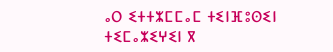ⴰⵔ ⵉⵜⵜⵣⵎⵎⴰⵎ ⵜⵉⵏⴼⵓⵙⵉⵏ ⵜⵉⵎⴰⵣⵉⵖⵉⵏ ⴳ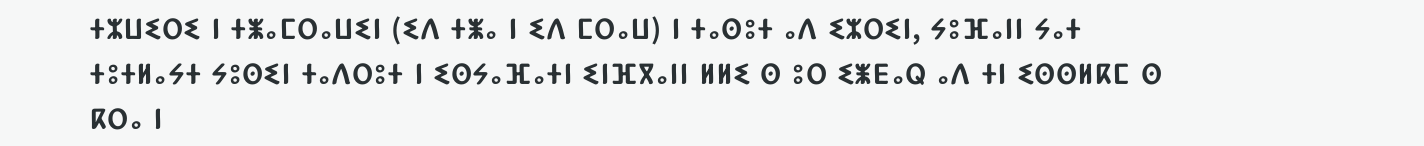ⵜⵣⵡⵉⵔⵉ ⵏ ⵜⵥⴰⵎⵔⴰⵡⵉⵏ (ⵉⴷ ⵜⵥⴰ ⵏ ⵉⴷ ⵎⵔⴰⵡ) ⵏ ⵜⴰⵙⵓⵜ ⴰⴷ ⵉⵣⵔⵉⵏ, ⵢⵓⴼⴰⵏⵏ ⵢⴰⵜ ⵜⵓⵜⵍⴰⵢⵜ ⵢⵓⵙⵉⵏ ⵜⴰⴷⵔⵓⵜ ⵏ ⵉⵙⵢⴰⴼⴰⵜⵏ ⵉⵏⴼⴳⴰⵏⵏ ⵍⵍⵉ ⵙ ⵓⵔ ⵉⵥⴹⴰⵕ ⴰⴷ ⵜⵏ ⵉⵙⵙⵍⴽⵎ ⵙ ⴽⵔⴰ ⵏ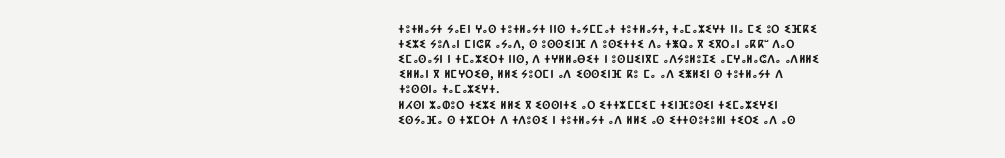ⵜⵓⵜⵍⴰⵢⵜ ⵢⴰⴹⵏ ⵖⴰⵙ ⵜⵓⵜⵍⴰⵢⵜ ⵏⵏⵙ ⵜⴰⵢⵎⵎⴰⵜ ⵜⵓⵜⵍⴰⵢⵜ, ⵜⴰⵎⴰⵣⵉⵖⵜ ⵏⵏⴰ ⵎⵉ ⵓⵔ ⵉⴼⴽⵉ ⵜⵉⵣⵉ ⵢⵓⴷⴰⵏ ⵎⵏⵛⴽ ⴰⵢⴰⴷ, ⵙ ⵓⵙⵙⵉⵏⴼ ⴷ ⵓⵙⵉⵜⵜⵉ ⴷⴰ ⵜⵥⵕⴰ ⴳ ⵉⴳⵔⴰⵏ ⴰⴽⴽⵯ ⴷⴰⵔ ⵉⵎⴰⵙⴰⵢⵏ ⵏ ⵜⵎⴰⵣⵉⵔⵜ ⵏⵏⵙ, ⴷ ⵜⵖⵍⵍⴰⴱⵉⵜ ⵏ ⵓⵙⵡⵉⵏⴳⵎ ⴰⴷⵢⵓⵍⵓⵊⵉ ⴰⵎⵖⴰⵍⴰⵛⴷⴰ ⴰⴷⵍⵍⵉ ⵉⵍⵍⴰⵏ ⴳ ⵍⵎⵖⵔⵉⴱ, ⵍⵍⵉ ⵢⵓⵔⵎⵏ ⴰⴷ ⵉⵙⵙⵉⵏⴼ ⴽⵓ ⵎⴰ ⴰⴷ ⵉⵥⵍⵉⵏ ⵙ ⵜⵓⵜⵍⴰⵢⵜ ⴷ ⵜⵓⵙⵙⵏⴰ ⵜⴰⵎⴰⵣⵉⵖⵜ.
ⵍⵃⵙⵏ ⵣⴰⵀⵓⵔ ⵜⵉⵣⵉ ⵍⵍⵉ ⴳ ⵉⵙⵙⵏⵜⵉ ⴰⵔ ⵉⵜⵜⵣⵎⵎⵉⵎ ⵜⵉⵏⴼⵓⵙⵉⵏ ⵜⵉⵎⴰⵣⵉⵖⵉⵏ ⵉⵙⵢⴰⴼⴰ ⵙ ⵜⵣⵎⵔⵜ ⴷ ⵜⴷⵓⵙⵉ ⵏ ⵜⵓⵜⵍⴰⵢⵜ ⴰⴷ ⵍⵍⵉ ⴰⵙ ⵉⵜⵜⵙⵓⵜⵓⵍⵏ ⵜⵉⵔⵉ ⴰⴷ ⴰⵙ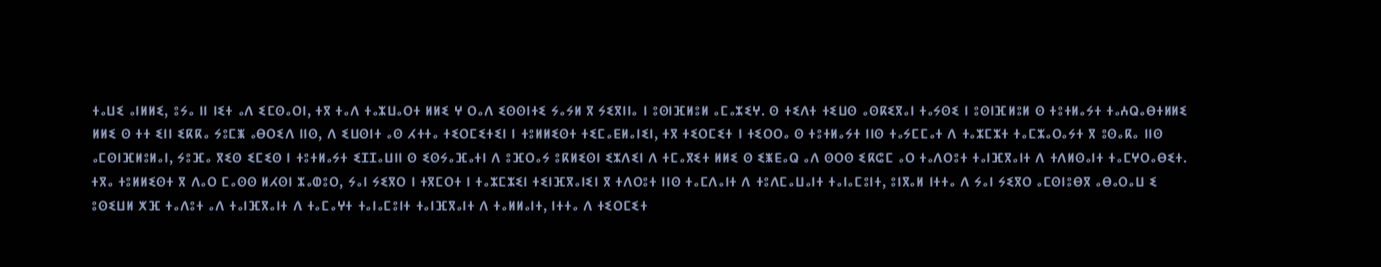ⵜⴰⵡⵉ ⴰⵏⵍⵍⵉ, ⵓⵢⴰ ⵏⵏ ⵏⵉⵜ ⴰⴷ ⵉⵎⵙⴰⵔⵏ, ⵜⴳ ⵜⴰⴷ ⵜⴰⵣⵡⴰⵔⵜ ⵍⵍⵉ ⵖ ⵔⴰⴷ ⵉⵙⵙⵏⵜⵉ ⵢⴰⵢⵍ ⴳ ⵢⵉⴳⵏⵏⴰ ⵏ ⵓⵙⵏⴼⵍⵓⵍ ⴰⵎⴰⵣⵉⵖ. ⵙ ⵜⵉⴷⵜ ⵜⵉⵡⵙ ⴰⵙⴽⵉⴳⴰⵏ ⵜⴰⵢⵙⵉ ⵏ ⵓⵙⵏⴼⵍⵓⵍ ⵙ ⵜⵓⵜⵍⴰⵢⵜ ⵜⴰⵄⵕⴰⴱⵜⵍⵍⵉ ⵍⵍⵉ ⵙ ⵜⵜ ⵉⵏⵏ ⵉⴽⴽⴰ ⵢⵓⵎⵥ ⴰⴱⵔⵉⴷ ⵏⵏⵙ, ⴷ ⵉⵡⵙⵏⵜ ⴰⵙ ⵃⵜⵜⴰ ⵜⵉⵔⵎⵉⵜⵉⵏ ⵏ ⵜⵓⵍⵍⵉⵙⵜ ⵜⵉⵎⴰⴹⵍⴰⵏⵉⵏ, ⵜⴳ ⵜⵉⵔⵎⵉⵜ ⵏ ⵜⵉⵔⵔⴰ ⵙ ⵜⵓⵜⵍⴰⵢⵜ ⵏⵏⵙ ⵜⴰⵢⵎⵎⴰⵜ ⴷ ⵜⴰⵣⵎⵣⵜ ⵜⴰⵎⵣⴰⵔⴰⵢⵜ ⴳ ⵓⵙⴰⴽⴰ ⵏⵏⵙ ⴰⵎⵙⵏⴼⵍⵓⵍⴰⵏ, ⵢⵓⴼⴰ ⴳⵉⵙ ⵉⵎⵉⵙ ⵏ ⵜⵓⵜⵍⴰⵢⵜ ⵉⵊⵊⴰⵡⵏⵏ ⵙ ⵉⵙⵢⴰⴼⴰⵜⵏ ⴷ ⵓⴼⵔⴰⵢ ⵓⴽⵍⵉⵙⵏ ⵉⵣⴷⵉⵏ ⴷ ⵜⵎⴰⴳⵉⵜ ⵍⵍⵉ ⵙ ⵉⵥⴹⴰⵕ ⴰⴷ ⵙⵔⵙ ⵉⴽⵛⵎ ⴰⵔ ⵜⴰⴷⵔⵓⵜ ⵜⴰⵏⴼⴳⴰⵏⵜ ⴷ ⵜⴷⵍⵙⴰⵏⵜ ⵜⴰⵎⵖⵔⴰⴱⵉⵜ.
ⵜⴳⴰ ⵜⵓⵍⵍⵉⵙⵜ ⴳ ⴷⴰⵔ ⵎⴰⵙⵙ ⵍⵃⵙⵏ ⵣⴰⵀⵓⵔ, ⵢⴰⵏ ⵢⵉⴳⵔ ⵏ ⵜⴳⵎⵔⵜ ⵏ ⵜⴰⵣⵎⵣⵉⵏ ⵜⵉⵏⴼⴳⴰⵏⵉⵏ ⴳ ⵜⴷⵔⵓⵜ ⵏⵏⵙ ⵜⴰⵎⴷⴰⵏⵜ ⴷ ⵜⵓⴷⵎⴰⵡⴰⵏⵜ ⵜⴰⵏⴰⵎⵓⵏⵜ, ⵓⵏⴳⴰⵍ ⵏⵜⵜⴰ ⴷ ⵢⴰⵏ ⵢⵉⴳⵔ ⴰⵎⵙⵏⵓⴱⴳ ⴰⴱⴰⵔⴰⵡ ⵉ ⵓⵙⵉⵡⵍ ⵅⴼ ⵜⴰⴷⵓⵜ ⴰⴷ ⵜⴰⵏⴼⴳⴰⵏⵜ ⴷ ⵜⴰⵎⴰⵖⵜ ⵜⴰⵏⴰⵎⵓⵏⵜ ⵜⴰⵏⴼⴳⴰⵏⵜ ⴷ ⵜⴰⵍⵍⴰⵏⵜ, ⵏⵜⵜⴰ ⴷ ⵜⵉⵔⵎⵉⵜ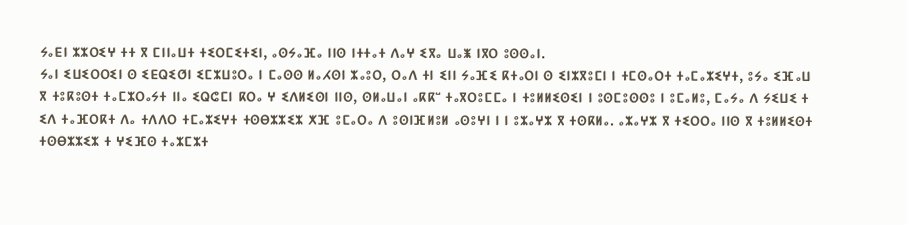ⵢⴰⴹⵏ ⵣⵣⵔⵉⵖ ⵜⵜ ⴳ ⵎⵏⵏⴰⵡⵜ ⵜⵉⵔⵎⵉⵜⵉⵏ, ⴰⵙⵢⴰⴼⴰ ⵏⵏⵙ ⵏⵜⵜⴰⵜ ⴷⴰⵖ ⵉⴳⴰ ⵡⴰⵥ ⵏⴳⵔ ⵓⵙⵙⴰⵏ.
ⵢⴰⵏ ⵉⵡⵉⵔⵔⵉⵏ ⵙ ⵉⴹⵕⵉⵚⵏ ⵉⵎⵣⵡⵓⵔⴰ ⵏ ⵎⴰⵙⵙ ⵍⴰⵃⵙⵏ ⵣⴰⵓⵔ, ⵔⴰⴷ ⵜⵏ ⵉⵏⵏ ⵢⴰⴼⵉ ⴽⵜⴰⵔⵏ ⵙ ⵉⵏⵣⴳⵓⵎⵏ ⵏ ⵜⵎⵙⴰⵔⵜ ⵜⴰⵎⴰⵣⵉⵖⵜ, ⵓⵢⴰ ⵉⴼⴰⵡ ⴳ ⵜⵓⴽⵓⵙⵜ ⵜⴰⵎⵣⵔⴰⵢⵜ ⵏⵏⴰ ⵉⵕⵛⵎⵏ ⴽⵔⴰ ⵖ ⵉⴷⵍⵉⵙⵏ ⵏⵏⵙ, ⵙⵍⴰⵡⴰⵏ ⴰⴽⴽⵯ ⵜⴰⴳⵔⵓⵎⵎⴰ ⵏ ⵜⵓⵍⵍⵉⵙⵉⵏ ⵏ ⵓⵙⵎⵓⵙⵙⵓ ⵏ ⵓⵎⴰⵍⵓ, ⵎⴰⵢⴰ ⴷ ⵢⵉⵡⵉ ⵜ ⵉⴷ ⵜⴰⴼⵔⴽⵜ ⴷⴰ ⵜⴷⴷⵔ ⵜⵎⴰⵣⵉⵖⵜ ⵜⵙⴱⵣⵣⵉⵣ ⵅⴼ ⵓⵎⴰⵔⴰ ⴷ ⵓⵙⵏⴼⵍⵓⵍ ⴰⵙⵓⵖⵏ ⵏ ⵏ ⵓⵣⴰⵖⵣ ⴳ ⵜⵙⴽⵍⴰ. ⴰⵣⴰⵖⵣ ⴳ ⵜⵉⵔⵔⴰ ⵏⵏⵙ ⴳ ⵜⵓⵍⵍⵉⵙⵜ ⵜⵙⴱⵣⵣⵉⵣ ⵜ ⵖⵉⴼⵙ ⵜⴰⵣⵎⵣⵜ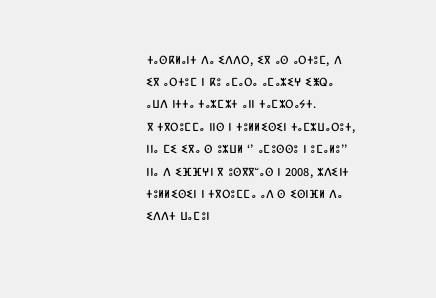ⵜⴰⵙⴽⵍⴰⵏⵜ ⴷⴰ ⵉⴷⴷⵔ, ⵉⴳ ⴰⵙ ⴰⵔⵜⵓⵎ, ⴷ ⵉⴳ ⴰⵔⵜⵓⵎ ⵏ ⴽⵓ ⴰⵎⴰⵔⴰ ⴰⵎⴰⵣⵉⵖ ⵉⵥⵕⴰ ⴰⵡⴷ ⵏⵜⵜⴰ ⵜⴰⵣⵎⵣⵜ ⴰⵏⵏ ⵜⴰⵎⵣⵔⴰⵢⵜ.
ⴳ ⵜⴳⵔⵓⵎⵎⴰ ⵏⵏⵙ ⵏ ⵜⵓⵍⵍⵉⵙⵉⵏ ⵜⴰⵎⵣⵡⴰⵔⵓⵜ, ⵏⵏⴰ ⵎⵉ ⵉⴳⴰ ⵙ ⵓⵣⵡⵍ ‘’ ⴰⵎⵓⵙⵙⵓ ⵏ ⵓⵎⴰⵍⵓ’’ ⵏⵏⴰ ⴷ ⵉⴼⴼⵖⵏ ⴳ ⵓⵙⴳⴳⵯⴰⵙ ⵏ 2008, ⵣⴷⵉⵏⵜ ⵜⵓⵍⵍⵉⵙⵉⵏ ⵏ ⵜⴳⵔⵓⵎⵎⴰ ⴰⴷ ⵙ ⵉⵙⵏⴼⵍ ⴷⴰ ⵉⴷⴷⵜ ⵡⴰⵎⵓⵏ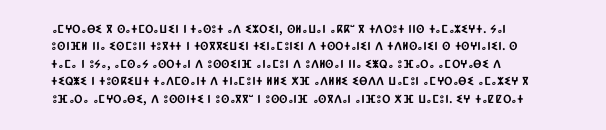ⴰⵎⵖⵔⴰⴱⵉ ⴳ ⵙⴰⵜⵎⵔⴰⵡⵉⵏ ⵏ ⵜⴰⵙⵓⵜ ⴰⴷ ⵉⵣⵔⵉⵏ, ⵙⵍⴰⵡⴰⵏ ⴰⴽⴽⵯ ⴳ ⵜⴷⵔⵓⵜ ⵏⵏⵙ ⵜⴰⵎⴰⵣⵉⵖⵜ. ⵢⴰⵏ ⵓⵙⵏⴼⵍ ⵏⵏⴰ ⵉⵙⵎⵓⵏⵏ ⵜⵓⴳⵜⵜ ⵏ ⵜⵙⴳⴳⵉⵡⵉⵏ ⵜⵉⵏⴰⵎⵓⵏⵉⵏ ⴷ ⵜⵙⵔⵜⴰⵏⵉⵏ ⴷ ⵜⴷⵍⵙⴰⵏⵉⵏ ⵙ ⵜⵙⵖⵏⴰⵏⵉⵏ. ⵙ ⵜⴰⵎⴰ ⵏ ⵓⵢⴰ, ⴰⵎⵙⴰⵢ ⴰⵙⵔⵜⴰⵏ ⴷ ⵓⵙⵙⵉⵏⴼ ⴰⵏⴰⵎⵓⵏ ⴷ ⵓⴷⵍⵙⴰⵏ ⵏⵏⴰ ⵉⵥⵕⴰ ⵓⴼⴰⵔⴰ ⴰⵎⵔⵖⴰⴱⵉ ⴷ ⵜⵉⵕⵥⵉ ⵏ ⵜⵓⵙⴽⵉⵡⵜ ⵜⴰⴷⵎⵙⴰⵏⵜ ⴷ ⵜⵏⴰⵎⵓⵏⵜ ⵍⵍⵉ ⵅⴼ ⴰⴷⵍⵍⵉ ⵉⴱⴷⴷ ⵡⴰⵎⵓⵏ ⴰⵎⵖⵔⴰⴱⵉ ⴰⵎⴰⵣⵉⵖ ⴳ ⵓⴼⴰⵔⴰ ⴰⵎⵖⵔⴰⴱⵉ, ⴷ ⵓⵙⵙⵏⵜⵉ ⵏ ⵓⵙⴰⴳⴳⵯ ⵏ ⵓⵙⵙⴰⵏⴼ ⴰⵙⴳⴷⴰⵏ ⴰⵏⴼⵓⵔ ⵅⴼ ⵡⴰⵎⵓⵏ. ⵉⵖ ⵜⴰⵇⵇⵔⴰⵜ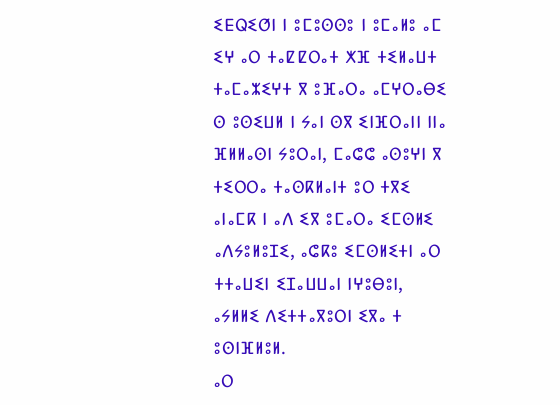ⵉⴹⵕⵉⵚⵏ ⵏ ⵓⵎⵓⵙⵙⵓ ⵏ ⵓⵎⴰⵍⵓ ⴰⵎ ⵉⵖ ⴰⵔ ⵜⴰⵇⵇⵔⴰⵜ ⵅⴼ ⵜⵉⵍⴰⵡⵜ ⵜⴰⵎⴰⵣⵉⵖⵜ ⴳ ⵓⴼⴰⵔⴰ ⴰⵎⵖⵔⴰⴱⵉ ⵙ ⵓⵙⵉⵡⵍ ⵏ ⵢⴰⵏ ⵙⴳ ⵉⵏⴼⵔⴰⵏⵏ ⵏⵏⴰ ⴼⵍⵍⴰⵙⵏ ⵢⵓⵔⴰⵏ, ⵎⴰⵛⵛ ⴰⵙⵓⵖⵏ ⴳ ⵜⵉⵔⵔⴰ ⵜⴰⵙⴽⵍⴰⵏⵜ ⵓⵔ ⵜⴳⵉ ⴰⵏⴰⵎⴽ ⵏ ⴰⴷ ⵉⴳ ⵓⵎⴰⵔⴰ ⵉⵎⵙⵍⵉ ⴰⴷⵢⵓⵍⵓⵊⵉ, ⴰⵛⴽⵓ ⵉⵎⵙⵍⵉⵜⵏ ⴰⵔ ⵜⵜⴰⵡⵉⵏ ⵉⵊⴰⵡⵡⴰⵏ ⵏⵖⵓⴱⵓⵏ, ⴰⵢⵍⵍⵉ ⴷⵉⵜⵜⴰⴳⵓⵔⵏ ⵉⴳⴰ ⵜ ⵓⵙⵏⴼⵍⵓⵍ.
ⴰⵔ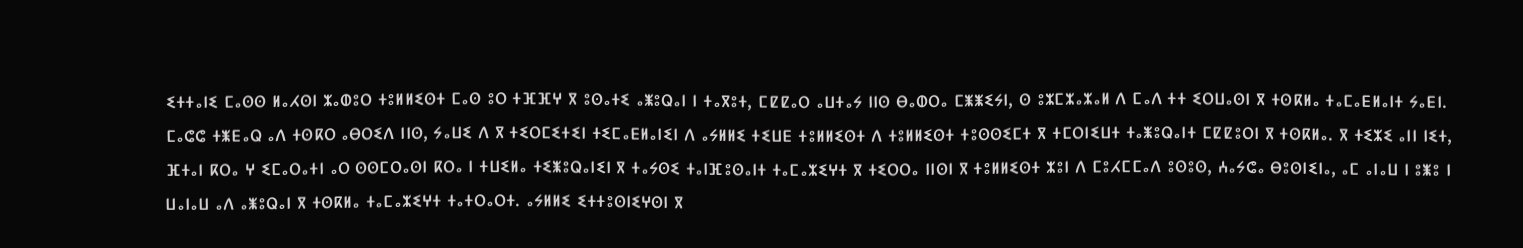ⵉⵜⵜⴰⵏⵉ ⵎⴰⵙⵙ ⵍⴰⵃⵙⵏ ⵣⴰⵀⵓⵔ ⵜⵓⵍⵍⵉⵙⵜ ⵎⴰⵙ ⵓⵔ ⵜⴼⴼⵖ ⴳ ⵓⵙⴰⵜⵉ ⴰⵥⵓⵕⴰⵏ ⵏ ⵜⴰⴳⵓⵜ, ⵎⵇⵇⴰⵔ ⴰⵡⵜⴰⵢ ⵏⵏⵙ ⴱⴰⵀⵔⴰ ⵎⵥⵥⵉⵢⵏ, ⵙ ⵓⵣⵎⵣⴰⵣⴰⵍ ⴷ ⵎⴰⴷ ⵜⵜ ⵉⵔⵡⴰⵙⵏ ⴳ ⵜⵙⴽⵍⴰ ⵜⴰⵎⴰⴹⵍⴰⵏⵜ ⵢⴰⴹⵏ. ⵎⴰⵛⵛ ⵜⵥⴹⴰⵕ ⴰⴷ ⵜⵙⴽⵔ ⴰⴱⵔⵉⴷ ⵏⵏⵙ, ⵢⴰⵡⵉ ⴷ ⴳ ⵜⵉⵔⵎⵉⵜⵉⵏ ⵜⵉⵎⴰⴹⵍⴰⵏⵉⵏ ⴷ ⴰⵢⵍⵍⵉ ⵜⵉⵡⴹ ⵜⵓⵍⵍⵉⵙⵜ ⴷ ⵜⵓⵍⵍⵉⵙⵜ ⵜⵓⵙⵙⵉⵎⵜ ⴳ ⵜⵎⵔⵏⵉⵡⵜ ⵜⴰⵥⵓⵕⴰⵏⵜ ⵎⵇⵇⵓⵔⵏ ⴳ ⵜⵙⴽⵍⴰ. ⴳ ⵜⵉⵣⵉ ⴰⵏⵏ ⵏⵉⵜ, ⴼⵜⴰⵏ ⴽⵔⴰ ⵖ ⵉⵎⴰⵔⴰⵜⵏ ⴰⵔ ⵙⵙⵎⵔⴰⵙⵏ ⴽⵔⴰ ⵏ ⵜⵡⵉⵍⴰ ⵜⵉⵥⵓⵕⴰⵏⵉⵏ ⴳ ⵜⴰⵢⵙⵉ ⵜⴰⵏⴼⵓⵙⴰⵏⵜ ⵜⴰⵎⴰⵣⵉⵖⵜ ⴳ ⵜⵉⵔⵔⴰ ⵏⵏⵙⵏ ⴳ ⵜⵓⵍⵍⵉⵙⵜ ⵣⵓⵏ ⴷ ⵎⵓⵃⵎⵎⴰⴷ ⵓⵙⵓⵙ, ⵄⴰⵢⵛⴰ ⴱⵓⵙⵏⵉⵏⴰ, ⴰⵎ ⴰⵏⴰⵡ ⵏ ⵓⵥⵓ ⵏ ⵡⴰⵏⴰⵡ ⴰⴷ ⴰⵥⵓⵕⴰⵏ ⴳ ⵜⵙⴽⵍⴰ ⵜⴰⵎⴰⵣⵉⵖⵜ ⵜⴰⵜⵔⴰⵔⵜ. ⴰⵢⵍⵍⵉ ⵉⵜⵜⵓⵙⵏⵉⵖⵙⵏ ⴳ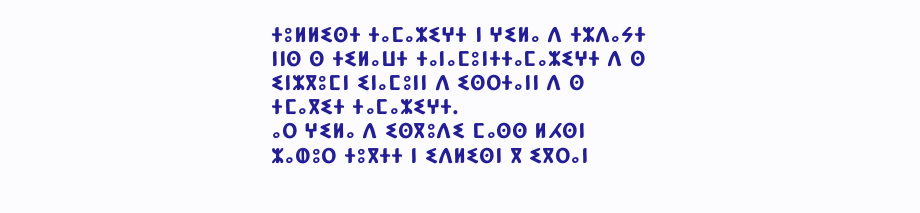ⵜⵓⵍⵍⵉⵙⵜ ⵜⴰⵎⴰⵣⵉⵖⵜ ⵏ ⵖⵉⵍⴰ ⴷ ⵜⵣⴷⴰⵢⵜ ⵏⵏⵙ ⵙ ⵜⵉⵍⴰⵡⵜ ⵜⴰⵏⴰⵎⵓⵏⵜⵜⴰⵎⴰⵣⵉⵖⵜ ⴷ ⵙ ⵉⵏⵣⴳⵓⵎⵏ ⵉⵏⴰⵎⵓⵏⵏ ⴷ ⵉⵙⵔⵜⴰⵏⵏ ⴷ ⵙ ⵜⵎⴰⴳⵉⵜ ⵜⴰⵎⴰⵣⵉⵖⵜ.
ⴰⵔ ⵖⵉⵍⴰ ⴷ ⵉⵙⴳⵓⴷⵉ ⵎⴰⵙⵙ ⵍⵃⵙⵏ ⵣⴰⵀⵓⵔ ⵜⵓⴳⵜⵜ ⵏ ⵉⴷⵍⵉⵙⵏ ⴳ ⵉⴳⵔⴰⵏ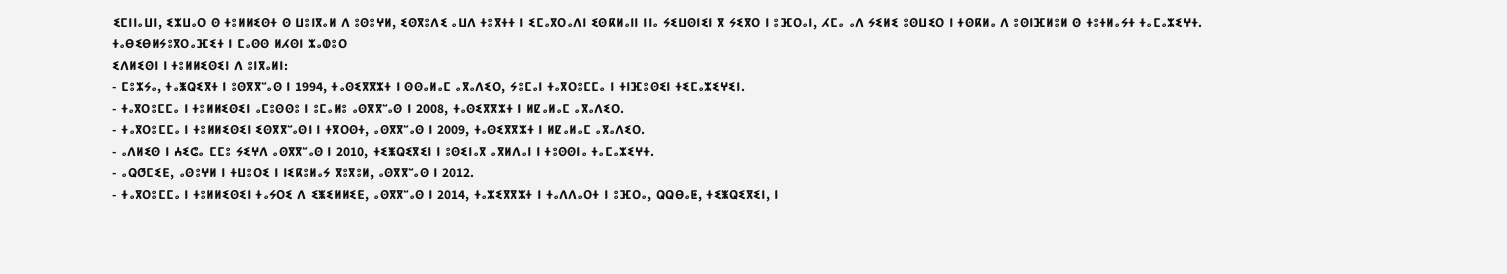ⵉⵎⵏⵏⴰⵡⵏ, ⵉⵣⵡⴰⵔ ⵙ ⵜⵓⵍⵍⵉⵙⵜ ⵙ ⵡⵓⵏⴳⴰⵍ ⴷ ⵓⵙⵓⵖⵍ, ⵉⵙⴳⵓⴷⵉ ⴰⵡⴷ ⵜⵓⴳⵜⵜ ⵏ ⵉⵎⴰⴳⵔⴰⴷⵏ ⵉⵙⴽⵍⴰⵏⵏ ⵏⵏⴰ ⵢⵉⵡⵙⵏⵉⵏ ⴳ ⵢⵉⴳⵔ ⵏ ⵓⴼⵔⴰⵏ, ⵃⵎⴰ ⴰⴷ ⵢⵉⵍⵉ ⵓⵙⵡⵉⵔ ⵏ ⵜⵙⴽⵍⴰ ⴷ ⵓⵙⵏⴼⵍⵓⵍ ⵙ ⵜⵓⵜⵍⴰⵢⵜ ⵜⴰⵎⴰⵣⵉⵖⵜ.
ⵜⴰⴱⵉⴱⵍⵢⵓⴳⵔⴰⴼⵉⵜ ⵏ ⵎⴰⵙⵙ ⵍⵃⵙⵏ ⵣⴰⵀⵓⵔ
ⵉⴷⵍⵉⵙⵏ ⵏ ⵜⵓⵍⵍⵉⵙⵉⵏ ⴷ ⵓⵏⴳⴰⵍⵏ:
- ⵎⵓⵣⵢⴰ, ⵜⴰⵥⵕⵉⴳⵜ ⵏ ⵓⵙⴳⴳⵯⴰⵙ ⵏ 1994, ⵜⴰⵙⵉⴳⴳⵣⵜ ⵏ ⵙⵙⴰⵍⴰⵎ ⴰⴳⴰⴷⵉⵔ, ⵢⵓⵎⴰⵏ ⵜⴰⴳⵔⵓⵎⵎⴰ ⵏ ⵜⵏⴼⵓⵙⵉⵏ ⵜⵉⵎⴰⵣⵉⵖⵉⵏ.
- ⵜⴰⴳⵔⵓⵎⵎⴰ ⵏ ⵜⵓⵍⵍⵉⵙⵉⵏ ⴰⵎⵓⵙⵙⵓ ⵏ ⵓⵎⴰⵍⵓ ⴰⵙⴳⴳⵯⴰⵙ ⵏ 2008, ⵜⴰⵙⵉⴳⴳⵣⵜ ⵏ ⵍⵇⴰⵍⴰⵎ ⴰⴳⴰⴷⵉⵔ.
- ⵜⴰⴳⵔⵓⵎⵎⴰ ⵏ ⵜⵓⵍⵍⵉⵙⵉⵏ ⵉⵙⴳⴳⵯⴰⵙⵏ ⵏ ⵜⴳⵔⵙⵜ, ⴰⵙⴳⴳⵯⴰⵙ ⵏ 2009, ⵜⴰⵙⵉⴳⴳⵣⵜ ⵏ ⵍⵇⴰⵍⴰⵎ ⴰⴳⴰⴷⵉⵔ.
- ⴰⴷⵍⵉⵙ ⵏ ⵄⵉⵛⴰ ⵎⵎⵓ ⵢⵉⵖⴷ ⴰⵙⴳⴳⵯⴰⵙ ⵏ 2010, ⵜⵉⵥⵕⵉⴳⵉⵏ ⵏ ⵓⵙⵉⵏⴰⴳ ⴰⴳⵍⴷⴰⵏ ⵏ ⵜⵓⵙⵙⵏⴰ ⵜⴰⵎⴰⵣⵉⵖⵜ.
- ⴰⵕⵚⵎⵉⴹ, ⴰⵙⵓⵖⵍ ⵏ ⵜⵡⵓⵔⵉ ⵏ ⵏⵉⴽⵓⵍⴰⵢ ⴳⵓⴳⵓⵍ, ⴰⵙⴳⴳⵯⴰⵙ ⵏ 2012.
- ⵜⴰⴳⵔⵓⵎⵎⴰ ⵏ ⵜⵓⵍⵍⵉⵙⵉⵏ ⵜⴰⵢⵔⵉ ⴷ ⵉⵥⵉⵍⵍⵉⴹ, ⴰⵙⴳⴳⵯⴰⵙ ⵏ 2014, ⵜⴰⵣⵉⴳⴳⵣⵜ ⵏ ⵜⴰⴷⴷⴰⵔⵜ ⵏ ⵓⴼⵔⴰ, ⵕⵕⴱⴰⵟ, ⵜⵉⵥⵕⵉⴳⵉⵏ, ⵏ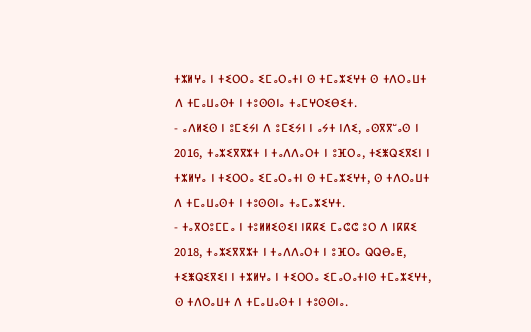ⵜⵣⵍⵖⴰ ⵏ ⵜⵉⵔⵔⴰ ⵉⵎⴰⵔⴰⵜⵏ ⵙ ⵜⵎⴰⵣⵉⵖⵜ ⵙ ⵜⴷⵔⴰⵡⵜ ⴷ ⵜⵎⴰⵡⴰⵙⵜ ⵏ ⵜⵓⵙⵙⵏⴰ ⵜⴰⵎⵖⵔⵉⴱⵉⵜ.
- ⴰⴷⵍⵉⵙ ⵏ ⵓⵎⵉⵢⵏ ⴷ ⵓⵎⵉⵢⵏ ⵏ ⴰⵢⵜ ⵏⴷⵉ, ⴰⵙⴳⴳⵯⴰⵙ ⵏ 2016, ⵜⴰⵣⵉⴳⴳⵣⵜ ⵏ ⵜⴰⴷⴷⴰⵔⵜ ⵏ ⵓⴼⵔⴰ, ⵜⵉⵥⵕⵉⴳⵉⵏ ⵏ ⵜⵣⵍⵖⴰ ⵏ ⵜⵉⵔⵔⴰ ⵉⵎⴰⵔⴰⵜⵏ ⵙ ⵜⵎⴰⵣⵉⵖⵜ, ⵙ ⵜⴷⵔⴰⵡⵜ ⴷ ⵜⵎⴰⵡⴰⵙⵜ ⵏ ⵜⵓⵙⵙⵏⴰ ⵜⴰⵎⴰⵣⵉⵖⵜ.
- ⵜⴰⴳⵔⵓⵎⵎⴰ ⵏ ⵜⵓⵍⵍⵉⵙⵉⵏ ⵏⴽⴽⵉ ⵎⴰⵛⵛ ⵓⵔ ⴷ ⵏⴽⴽⵉ 2018, ⵜⴰⵣⵉⴳⴳⵣⵜ ⵏ ⵜⴰⴷⴷⴰⵔⵜ ⵏ ⵓⴼⵔⴰ ⵕⵕⴱⴰⵟ, ⵜⵉⵥⵕⵉⴳⵉⵏ ⵏ ⵜⵣⵍⵖⴰ ⵏ ⵜⵉⵔⵔⴰ ⵉⵎⴰⵔⴰⵜⵏⵙ ⵜⵎⴰⵣⵉⵖⵜ, ⵙ ⵜⴷⵔⴰⵡⵜ ⴷ ⵜⵎⴰⵡⴰⵙⵜ ⵏ ⵜⵓⵙⵙⵏⴰ.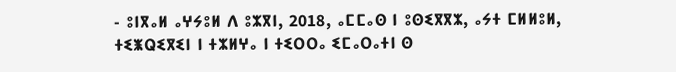- ⵓⵏⴳⴰⵍ ⴰⵖⵢⵓⵍ ⴷ ⵓⵣⴳⵏ, 2018, ⴰⵎⵎⴰⵙ ⵏ ⵓⵙⵉⴳⴳⵣ, ⴰⵢⵜ ⵎⵍⵍⵓⵍ, ⵜⵉⵥⵕⵉⴳⵉⵏ ⵏ ⵜⵣⵍⵖⴰ ⵏ ⵜⵉⵔⵔⴰ ⵉⵎⴰⵔⴰⵜⵏ ⵙ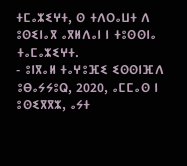ⵜⵎⴰⵣⵉⵖⵜ, ⵙ ⵜⴷⵔⴰⵡⵜ ⴷ ⵓⵙⵉⵏⴰⴳ ⴰⴳⵍⴷⴰⵏ ⵏ ⵜⵓⵙⵙⵏⴰ ⵜⴰⵎⴰⵣⵉⵖⵜ.
- ⵓⵏⴳⴰⵍ ⵜⴰⵖⵓⴼⵉ ⵉⵙⵙⵏⴼⴷ ⵓⴱⴰⵢⵢⵓⵕ, 2020, ⴰⵎⵎⴰⵙ ⵏ ⵓⵙⵉⴳⴳⵣ, ⴰⵢⵜ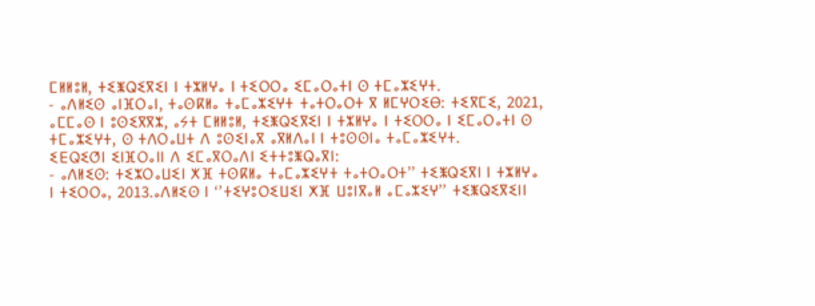ⵎⵍⵍⵓⵍ, ⵜⵉⵥⵕⵉⴳⵉⵏ ⵏ ⵜⵣⵍⵖⴰ ⵏ ⵜⵉⵔⵔⴰ ⵉⵎⴰⵔⴰⵜⵏ ⵙ ⵜⵎⴰⵣⵉⵖⵜ.
- ⴰⴷⵍⵉⵙ ⴰⵏⴼⵔⴰⵏ, ⵜⴰⵙⴽⵍⴰ ⵜⴰⵎⴰⵣⵉⵖⵜ ⵜⴰⵜⵔⴰⵔⵜ ⴳ ⵍⵎⵖⵔⵉⴱ: ⵜⵉⴳⵎⵉ, 2021, ⴰⵎⵎⴰⵙ ⵏ ⵓⵙⵉⴳⴳⵣ, ⴰⵢⵜ ⵎⵍⵍⵓⵍ, ⵜⵉⵥⵕⵉⴳⵉⵏ ⵏ ⵜⵣⵍⵖⴰ ⵏ ⵜⵉⵔⵔⴰ ⵏ ⵉⵎⴰⵔⴰⵜⵏ ⵙ ⵜⵎⴰⵣⵉⵖⵜ, ⵙ ⵜⴷⵔⴰⵡⵜ ⴷ ⵓⵙⵉⵏⴰⴳ ⴰⴳⵍⴷⴰⵏ ⵏ ⵜⵓⵙⵙⵏⴰ ⵜⴰⵎⴰⵣⵉⵖⵜ.
ⵉⴹⵕⵉⵚⵏ ⵉⵏⴼⵔⴰⵏⵏ ⴷ ⵉⵎⴰⴳⵔⴰⴷⵏ ⵉⵜⵜⵓⵥⵕⴰⴳⵏ:
- ⴰⴷⵍⵉⵙ: ⵜⵉⵣⵔⴰⵡⵉⵏ ⵅⴼ ⵜⵙⴽⵍⴰ ⵜⴰⵎⴰⵣⵉⵖⵜ ⵜⴰⵜⵔⴰⵔⵜ’’ ⵜⵉⵥⵕⵉⴳⵏ ⵏ ⵜⵣⵍⵖⴰ ⵏ ⵜⵉⵔⵔⴰ, 2013.ⴰⴷⵍⵉⵙ ⵏ ‘’ⵜⵉⵖⵓⵔⵉⵡⵉⵏ ⵅⴼ ⵡⵓⵏⴳⴰⵍ ⴰⵎⴰⵣⵉⵖ’’ ⵜⵉⵥⵕⵉⴳⵉⵏⵏ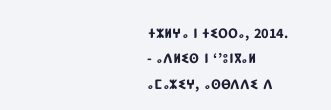ⵜⵣⵍⵖⴰ ⵏ ⵜⵉⵔⵔⴰ, 2014.
- ⴰⴷⵍⵉⵙ ⵏ ‘’ⵓⵏⴳⴰⵍ ⴰⵎⴰⵣⵉⵖ, ⴰⵙⴱⴷⴷⵉ ⴷ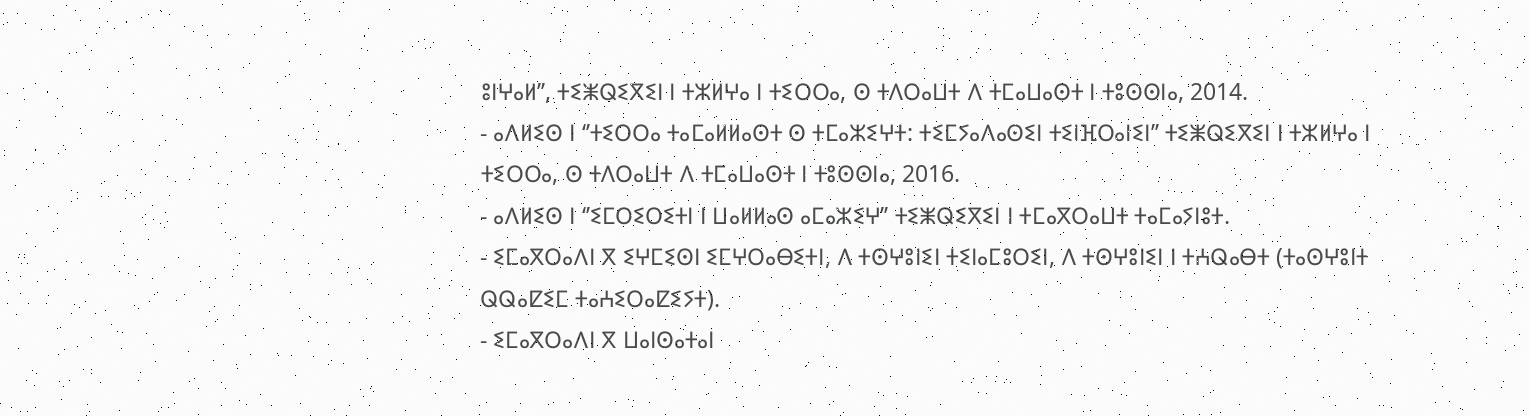ⵓⵏⵖⴰⵍ’’, ⵜⵉⵥⵕⵉⴳⵉⵏ ⵏ ⵜⵣⵍⵖⴰ ⵏ ⵜⵉⵔⵔⴰ, ⵙ ⵜⴷⵔⴰⵡⵜ ⴷ ⵜⵎⴰⵡⴰⵙⵜ ⵏ ⵜⵓⵙⵙⵏⴰ, 2014.
- ⴰⴷⵍⵉⵙ ⵏ ‘’ⵜⵉⵔⵔⴰ ⵜⴰⵎⴰⵍⵍⴰⵙⵜ ⵙ ⵜⵎⴰⵣⵉⵖⵜ: ⵜⵉⵎⵢⴰⴷⴰⵙⵉⵏ ⵜⵉⵏⴼⵔⴰⵏⵉⵏ’’ ⵜⵉⵥⵕⵉⴳⵉⵏ ⵏ ⵜⵣⵍⵖⴰ ⵏ ⵜⵉⵔⵔⴰ, ⵙ ⵜⴷⵔⴰⵡⵜ ⴷ ⵜⵎⴰⵡⴰⵙⵜ ⵏ ⵜⵓⵙⵙⵏⴰ, 2016.
- ⴰⴷⵍⵉⵙ ⵏ ‘’ⵉⵎⵔⵉⵔⵉⵜⵏ ⵏ ⵡⴰⵍⵍⴰⵙ ⴰⵎⴰⵣⵉⵖ’’ ⵜⵉⵥⵕⵉⴳⵉⵏ ⵏ ⵜⵎⴰⴳⵔⴰⵡⵜ ⵜⴰⵎⴰⵢⵏⵓⵜ.
- ⵉⵎⴰⴳⵔⴰⴷⵏ ⴳ ⵉⵖⵎⵉⵙⵏ ⵉⵎⵖⵔⴰⴱⵉⵜⵏ, ⴷ ⵜⵙⵖⵓⵏⵉⵏ ⵜⵉⵏⴰⵎⵓⵔⵉⵏ, ⴷ ⵜⵙⵖⵓⵏⵉⵏ ⵏ ⵜⵄⵕⴰⴱⵜ (ⵜⴰⵙⵖⵓⵏⵜ ⵕⵕⴰⵇⵉⵎ ⵜⴰⵄⵉⵔⴰⵇⵉⵢⵜ).
- ⵉⵎⴰⴳⵔⴰⴷⵏ ⴳ ⵡⴰⵏⵙⴰⵜⴰⵏ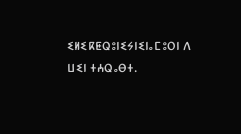ⵉⵍⵉⴽⵟⵕⵓⵏⵉⵢⵏⵉⵏⴰⵎⵓⵔⵏ ⴷ ⵡⵉⵏ ⵜⵄⵕⴰⴱⵜ.